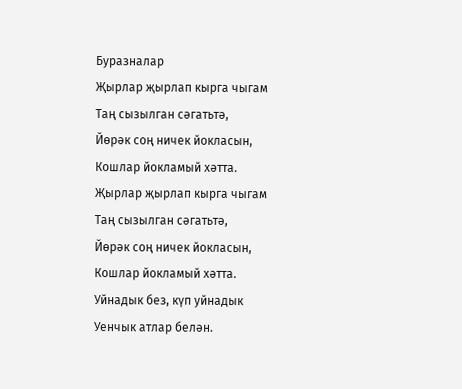Буразналар
Җырлар җырлап кырга чыгам
Таң сызылган сәгатьтә,
Йөрәк соң ничек йокласын,
Кошлар йокламый хәтта.
Җырлар җырлап кырга чыгам
Таң сызылган сәгатьтә,
Йөрәк соң ничек йокласын,
Кошлар йокламый хәтта.
Уйнадык без, күп уйнадык
Уенчык атлар белән.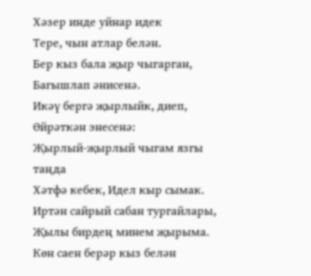Хәзер инде уйнар идек
Тере, чын атлар белән.
Бер кыз бала җыр чыгарган,
Багышлап әнисенә.
Икәү бергә җырлыйк, диеп,
Өйрәткән энесенә:
Җырлый-җырлый чыгам язгы таңда
Хәтфә кебек, Идел кыр сымак.
Иртән сайрый сабан тургайлары,
Җылы бирдең минем җырыма.
Көн саен берәр кыз белән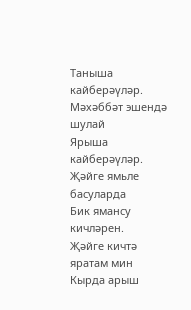Таныша кайберәүләр.
Мәхәббәт эшендә шулай
Ярыша кайберәүләр.
Җәйге ямьле басуларда
Бик ямансу кичләрен.
Җәйге кичтә яратам мин
Кырда арыш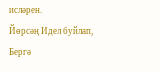исләрен.
Йөрсәң Идел буйлап,
Бергә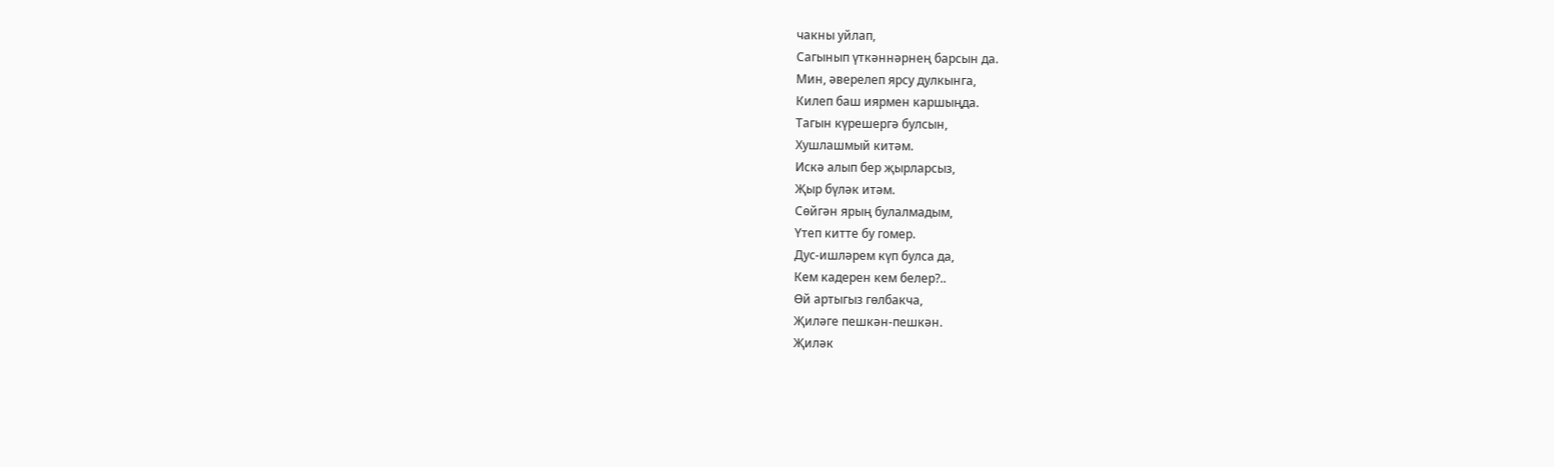чакны уйлап,
Сагынып үткәннәрнең барсын да.
Мин, әверелеп ярсу дулкынга,
Килеп баш иярмен каршыңда.
Тагын күрешергә булсын,
Хушлашмый китәм.
Искә алып бер җырларсыз,
Җыр бүләк итәм.
Сөйгән ярың булалмадым,
Үтеп китте бу гомер.
Дус-ишләрем күп булса да,
Кем кадерен кем белер?..
Өй артыгыз гөлбакча,
Җиләге пешкән-пешкән.
Җиләк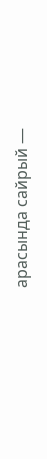арасында сайрый —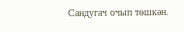Сандугач очып төшкән.